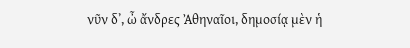νῦν δʼ, ὦ ἄνδρες Ἀθηναῖοι, δημοσίᾳ μὲν ἡ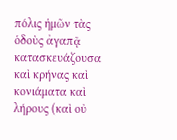πόλις ἡμῶν τὰς ὁδοὺς ἀγαπᾷ κατασκευάζουσα καὶ κρήνας καὶ κονιάματα καὶ λήρους (καὶ οὐ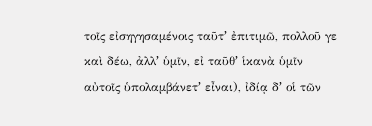τοῖς εἰσηγησαμένοις ταῦτʼ ἐπιτιμῶ, πολλοῦ γε καὶ δέω, ἀλλʼ ὑμῖν, εἰ ταῦθʼ ἱκανὰ ὑμῖν αὐτοῖς ὑπολαμβάνετʼ εἶναι), ἰδίᾳ δʼ οἱ τῶν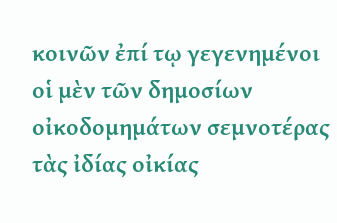κοινῶν ἐπί τῳ γεγενημένοι οἱ μὲν τῶν δημοσίων οἰκοδομημάτων σεμνοτέρας τὰς ἰδίας οἰκίας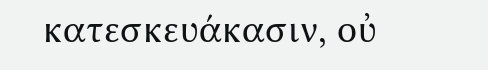κατεσκευάκασιν, οὐ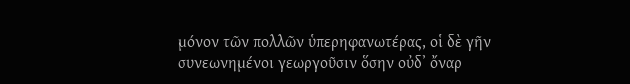μόνον τῶν πολλῶν ὑπερηφανωτέρας, οἱ δὲ γῆν συνεωνημένοι γεωργοῦσιν ὅσην οὐδʼ ὄναρ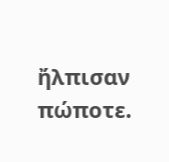ἤλπισαν πώποτε.